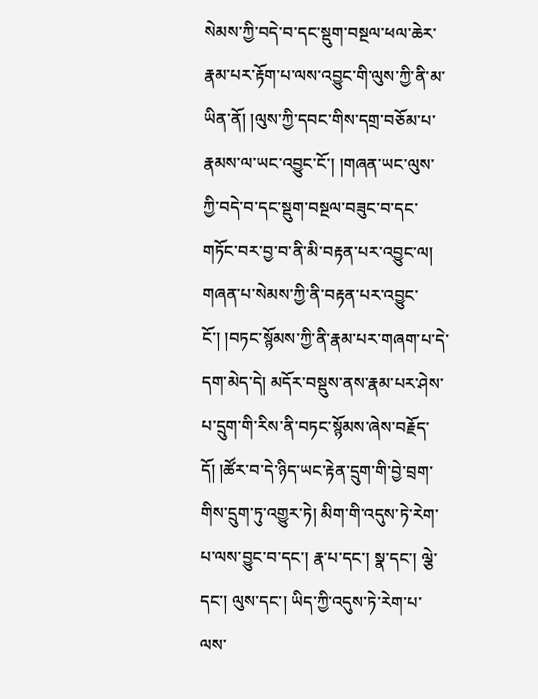སེམས་ཀྱི་བདེ་བ་དང་སྡུག་བསྔལ་ཕལ་ཆེར་རྣམ་པར་རྟོག་པ་ལས་འབྱུང་གི་ལུས་ཀྱི་ནི་མ་ཡིན་ནོ། །ལུས་ཀྱི་དབང་གིས་དགྲ་བཅོམ་པ་རྣམས་ལ་ཡང་འབྱུང་ངོ་། །གཞན་ཡང་ལུས་ཀྱི་བདེ་བ་དང་སྡུག་བསྔལ་བཟུང་བ་དང་གཏོང་བར་བྱ་བ་ནི་མི་བརྟན་པར་འབྱུང་ལ། གཞན་པ་སེམས་ཀྱི་ནི་བརྟན་པར་འབྱུང་ངོ་། །བཏང་སྙོམས་ཀྱི་ནི་རྣམ་པར་གཞག་པ་དེ་དག་མེད་དེ། མདོར་བསྡུས་ནས་རྣམ་པར་ཤེས་པ་དྲུག་གི་རིས་ནི་བཏང་སྙོམས་ཞེས་བརྗོད་དོ། །ཚོར་བ་དེ་ཉིད་ཡང་རྟེན་དྲུག་གི་བྱེ་བྲག་གིས་དྲུག་ཏུ་འགྱུར་ཏེ། མིག་གི་འདུས་ཏེ་རེག་པ་ལས་བྱུང་བ་དང་། རྣ་པ་དང་། སྣ་དང་། ལྕེ་དང་། ལུས་དང་། ཡིད་ཀྱི་འདུས་ཏེ་རེག་པ་ལས་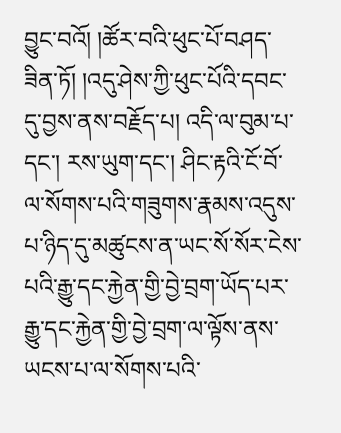བྱུང་བའོ། །ཚོར་བའི་ཕུང་པོ་བཤད་ཟིན་ཏོ། །འདུ་ཤེས་ཀྱི་ཕུང་པོའི་དབང་དུ་བྱས་ནས་བརྗོད་པ། འདི་ལ་བུམ་པ་དང་། རས་ཡུག་དང་། ཤིང་རྟའི་ངོ་བོ་ལ་སོགས་པའི་གཟུགས་རྣམས་འདུས་པ་ཉིད་དུ་མཚུངས་ན་ཡང་སོ་སོར་ངེས་པའི་རྒྱུ་དང་རྐྱེན་གྱི་བྱེ་བྲག་ཡོད་པར་རྒྱུ་དང་རྐྱེན་གྱི་བྱེ་བྲག་ལ་ལྟོས་ནས་ཡངས་པ་ལ་སོགས་པའི་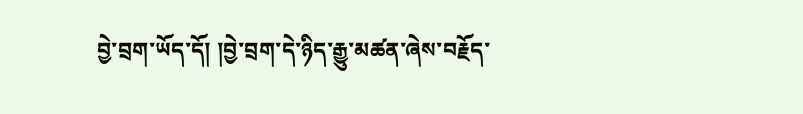བྱེ་བྲག་ཡོད་དོ། །བྱེ་བྲག་དེ་ཉིད་རྒྱུ་མཚན་ཞེས་བརྗོད་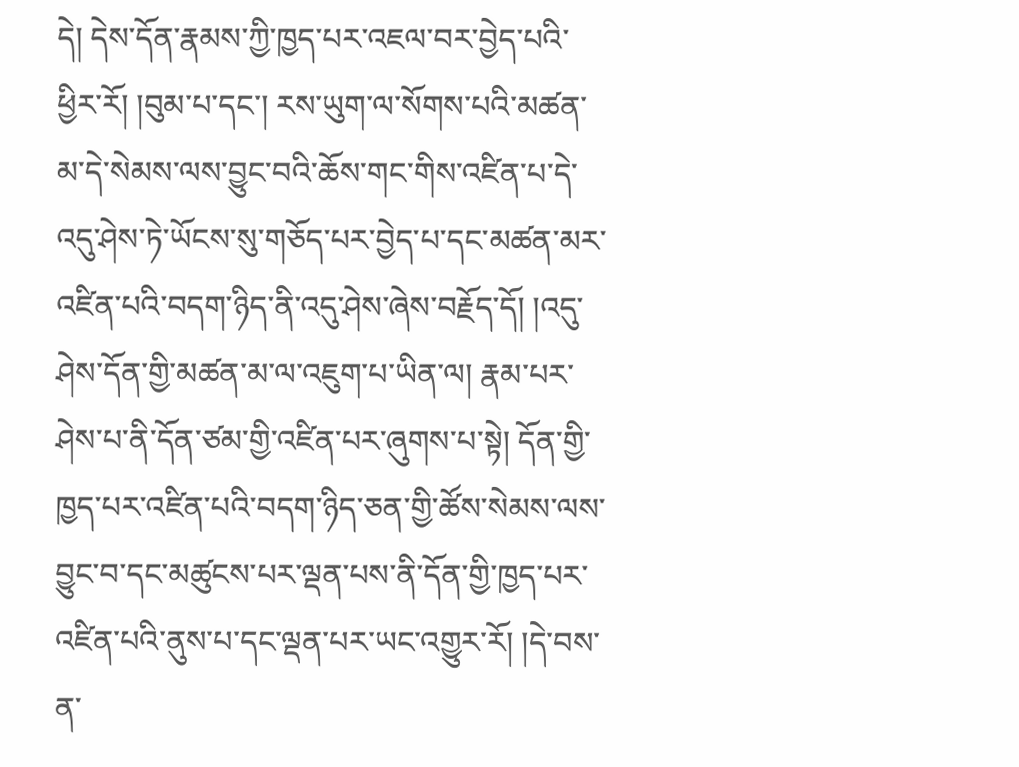དེ། དེས་དོན་རྣམས་ཀྱི་ཁྱད་པར་འཇལ་བར་བྱེད་པའི་ཕྱིར་རོ། །བུམ་པ་དང་། རས་ཡུག་ལ་སོགས་པའི་མཚན་མ་དེ་སེམས་ལས་བྱུང་བའི་ཆོས་གང་གིས་འཛིན་པ་དེ་འདུ་ཤེས་ཏེ་ཡོངས་སུ་གཅོད་པར་བྱེད་པ་དང་མཚན་མར་འཛིན་པའི་བདག་ཉིད་ནི་འདུ་ཤེས་ཞེས་བརྗོད་དོ། །འདུ་ཤེས་དོན་གྱི་མཚན་མ་ལ་འཇུག་པ་ཡིན་ལ། རྣམ་པར་ཤེས་པ་ནི་དོན་ཙམ་གྱི་འཛིན་པར་ཞུགས་པ་སྟེ། དོན་གྱི་ཁྱད་པར་འཛིན་པའི་བདག་ཉིད་ཅན་གྱི་ཚོས་སེམས་ལས་བྱུང་བ་དང་མཚུངས་པར་ལྡན་པས་ནི་དོན་གྱི་ཁྱད་པར་འཛིན་པའི་ནུས་པ་དང་ལྡན་པར་ཡང་འགྱུར་རོ། །དེ་བས་ན་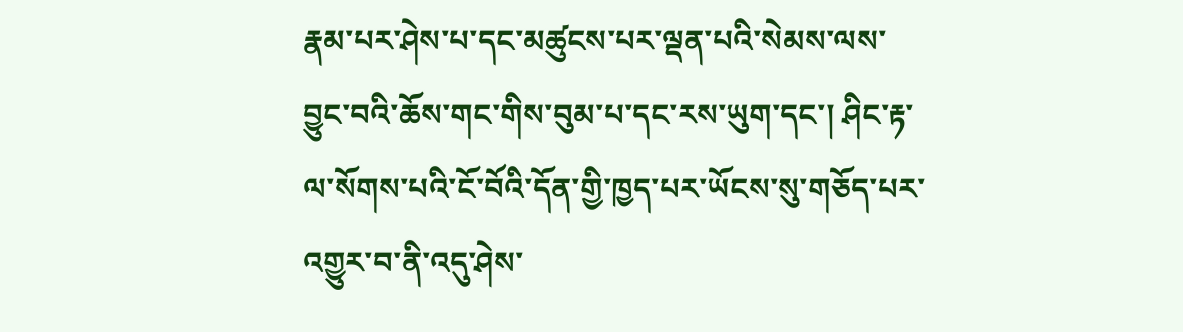རྣམ་པར་ཤེས་པ་དང་མཚུངས་པར་ལྡན་པའི་སེམས་ལས་བྱུང་བའི་ཆོས་གང་གིས་བུམ་པ་དང་རས་ཡུག་དང་། ཤིང་རྟ་ལ་སོགས་པའི་ངོ་བོའི་དོན་གྱི་ཁྱད་པར་ཡོངས་སུ་གཅོད་པར་འགྱུར་བ་ནི་འདུ་ཤེས་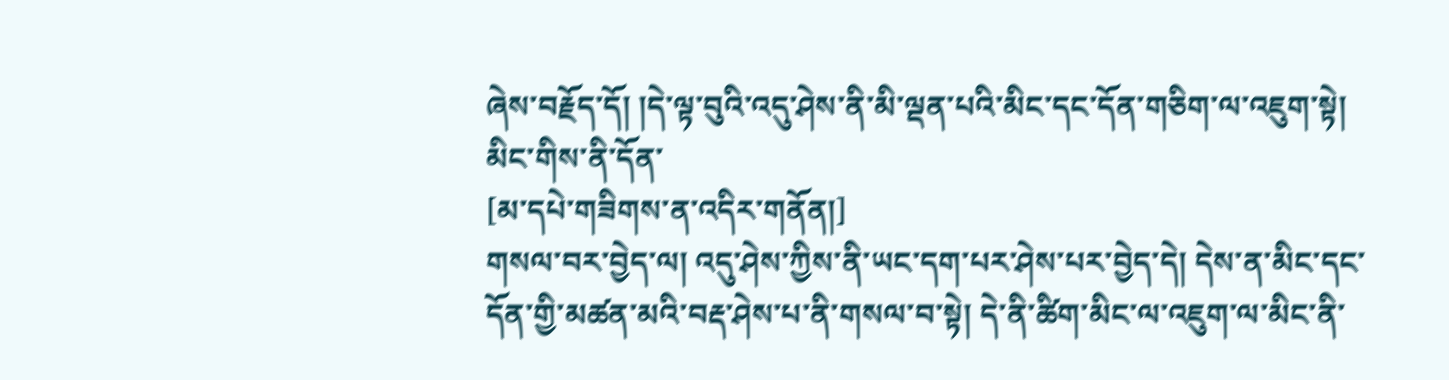ཞེས་བརྗོད་དོ། །དེ་ལྟ་བུའི་འདུ་ཤེས་ནི་མི་ལྡན་པའི་མིང་དང་དོན་གཅིག་ལ་འཇུག་སྟེ། མིང་གིས་ནི་དོན་
[མ་དཔེ་གཟིགས་ན་འདིར་གནོན།]
གསལ་བར་བྱེད་ལ། འདུ་ཤེས་ཀྱིས་ནི་ཡང་དག་པར་ཤེས་པར་བྱེད་དེ། དེས་ན་མིང་དང་དོན་གྱི་མཚན་མའི་བརྡ་ཤེས་པ་ནི་གསལ་བ་སྟེ། དེ་ནི་ཚིག་མིང་ལ་འཇུག་ལ་མིང་ནི་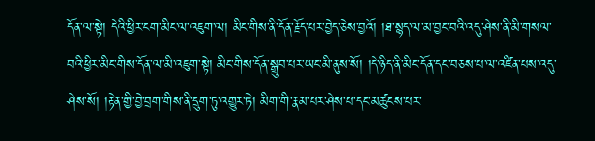དོན་ལ་སྟེ། དེའི་ཕྱིར་ངག་མིང་ལ་འཇུག་ལ། མིང་གིས་ནི་དོན་རྗོད་པར་བྱེད་ཅེས་བྱའོ། །ཐ་སྙད་ལ་མ་བྱང་བའི་འདུ་ཤེས་ནི་མི་གསལ་བའི་ཕྱིར་མིང་གིས་དོན་ལ་མི་འཇུག་སྟེ། མིང་གིས་དོན་སྒྲུབ་པར་ཡང་མི་ནུས་སོ། །དེ་ཉིད་ནི་མིང་དོན་དང་བཅས་པ་ལ་འཛིན་པས་འདུ་ཤེས་སོ། །རྟེན་གྱི་བྱེ་བྲག་གིས་ནི་དྲུག་ཏུ་འགྱུར་ཏེ། མིག་གི་རྣམ་པར་ཤེས་པ་དང་མཚུངས་པར་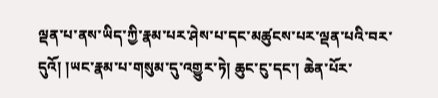ལྡན་པ་ནས་ཡིད་ཀྱི་རྣམ་པར་ཤེས་པ་དང་མཚུངས་པར་ལྡན་པའི་བར་དུའོ། །ཡང་རྣམ་པ་གསུམ་དུ་འགྱུར་ཏེ། ཆུང་ངུ་དང་། ཆེན་པོར་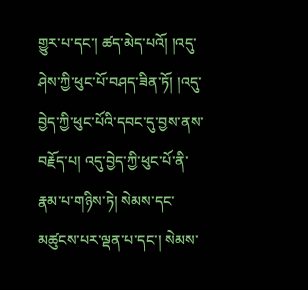གྱུར་པ་དང་། ཚད་མེད་པའོ། །འདུ་ཤེས་ཀྱི་ཕུང་པོ་བཤད་ཟིན་ཏོ། །འདུ་བྱེད་ཀྱི་ཕུང་པོའི་དབང་དུ་བྱས་ནས་བརྗོད་པ། འདུ་བྱེད་ཀྱི་ཕུང་པོ་ནི་རྣམ་པ་གཉིས་ཏེ། སེམས་དང་མཚུངས་པར་ལྡན་པ་དང་། སེམས་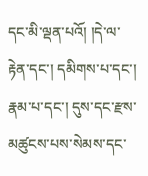དང་མི་ལྡན་པའོ། །དེ་ལ་རྟེན་དང་། དམིགས་པ་དང་། རྣམ་པ་དང་། དུས་དང་རྫས་མཚུངས་པས་སེམས་དང་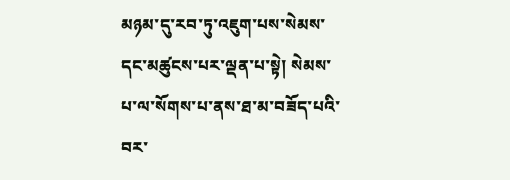མཉམ་དུ་རབ་ཏུ་འཇུག་པས་སེམས་དང་མཚུངས་པར་ལྡན་པ་སྟེ། སེམས་པ་ལ་སོགས་པ་ནས་ཐ་མ་བཟོད་པའི་བར་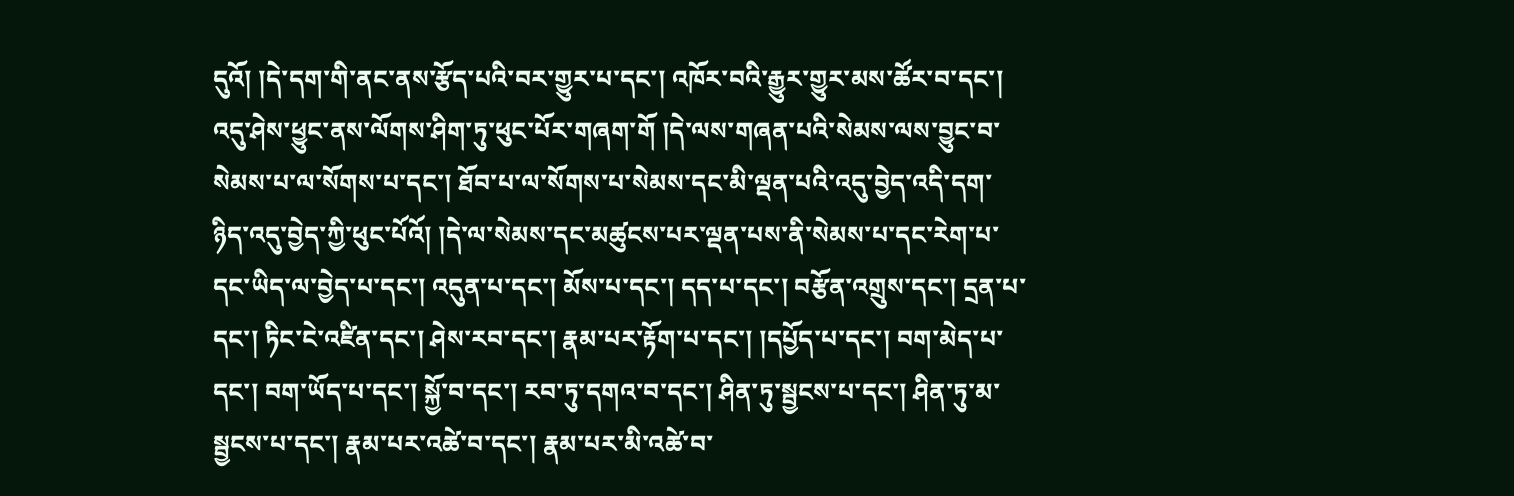དུའོ། །དེ་དག་གི་ནང་ནས་རྩོད་པའི་བར་གྱུར་པ་དང་། འཁོར་བའི་རྒྱུར་གྱུར་མས་ཚོར་བ་དང་། འདུ་ཤེས་ཕྱུང་ནས་ལོགས་ཤིག་ཏུ་ཕུང་པོར་གཞག་གོ །དེ་ལས་གཞན་པའི་སེམས་ལས་བྱུང་བ་སེམས་པ་ལ་སོགས་པ་དང་། ཐོབ་པ་ལ་སོགས་པ་སེམས་དང་མི་ལྡན་པའི་འདུ་བྱེད་འདི་དག་ཉིད་འདུ་བྱེད་ཀྱི་ཕུང་པོའོ། །དེ་ལ་སེམས་དང་མཚུངས་པར་ལྡན་པས་ནི་སེམས་པ་དང་རེག་པ་དང་ཡིད་ལ་བྱེད་པ་དང་། འདུན་པ་དང་། མོས་པ་དང་། དད་པ་དང་། བརྩོན་འགྲུས་དང་། དྲན་པ་དང་། ཏིང་ངེ་འཛིན་དང་། ཤེས་རབ་དང་། རྣམ་པར་རྟོག་པ་དང་། །དཔྱོད་པ་དང་། བག་མེད་པ་དང་། བག་ཡོད་པ་དང་། སྐྱོ་བ་དང་། རབ་ཏུ་དགའ་བ་དང་། ཤིན་ཏུ་སྦྱངས་པ་དང་། ཤིན་ཏུ་མ་སྦྱངས་པ་དང་། རྣམ་པར་འཚེ་བ་དང་། རྣམ་པར་མི་འཚེ་བ་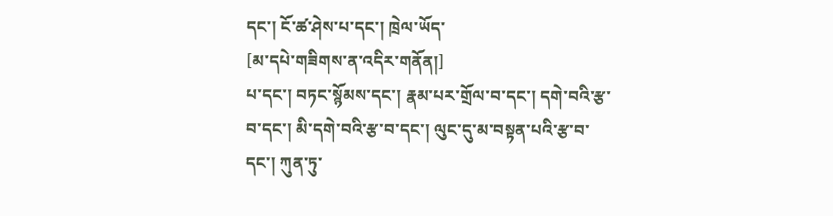དང་། ངོ་ཚ་ཤེས་པ་དང་། ཁྲེལ་ཡོད་
[མ་དཔེ་གཟིགས་ན་འདིར་གནོན།]
པ་དང་། བཏང་སྙོམས་དང་། རྣམ་པར་གྲོལ་བ་དང་། དགེ་བའི་རྩ་བ་དང་། མི་དགེ་བའི་རྩ་བ་དང་། ལུང་དུ་མ་བསྟན་པའི་རྩ་བ་དང་། ཀུན་ཏུ་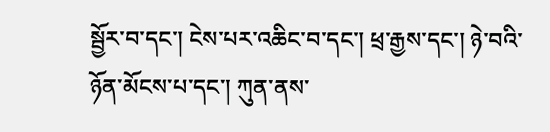སྦྱོར་བ་དང་། ངེས་པར་འཆིང་བ་དང་། ཕྲ་རྒྱས་དང་། ཉེ་བའི་ཉོན་མོངས་པ་དང་། ཀུན་ནས་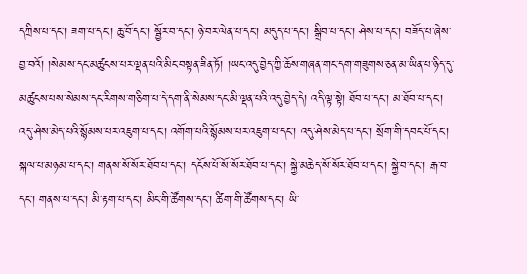དཀྲིས་པ་དང་། ཟག་པ་དང་། ཆུ་བོ་དང་། སྦྱོར་བ་དང་། ཉེ་བར་ལེན་པ་དང་། མདུད་པ་དང་། སྒྲིབ་པ་དང་། ཤེས་པ་དང་། བཟོད་པ་ཞེས་བྱ་བའོ། །སེམས་དང་མཚུངས་པར་ལྡན་པའི་མིང་བསྟན་ཟིན་ཏོ། །ཡང་འདུ་བྱེད་ཀྱི་ཆོས་གཞན་གང་དག་གཟུགས་ཅན་མ་ཡིན་པ་ཉིད་དུ་མཚུངས་པས་སེམས་དང་རིགས་གཅིག་པ་དེ་དག་ནི་སེམས་དང་མི་ལྡན་པའི་འདུ་བྱེད་དེ། འདི་ལྟ་སྟེ། ཐོབ་པ་དང་། མ་ཐོབ་པ་དང་། འདུ་ཤེས་མེད་པའི་སྙོམས་པར་འཇུག་པ་དང་། འགོག་པའི་སྙོམས་པར་འཇུག་པ་དང་། འདུ་ཤེས་མེད་པ་དང་། སྲོག་གི་དབང་པོ་དང་། སྐལ་པ་མཉམ་པ་དང་། གནས་སོ་སོར་ཐོབ་པ་དང་། དངོས་པོ་སོ་སོར་ཐོབ་པ་དང་། སྐྱེ་མཆེད་སོ་སོར་ཐོབ་པ་དང་། སྐྱེ་བ་དང་། རྒ་བ་དང་། གནས་པ་དང་། མི་རྟག་པ་དང་། མིང་གི་ཚོགས་དང་། ཚིག་གི་ཚོགས་དང་། ཡི་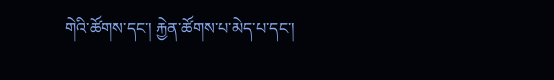གེའི་ཚོགས་དང་། རྐྱེན་ཚོགས་པ་མེད་པ་དང་།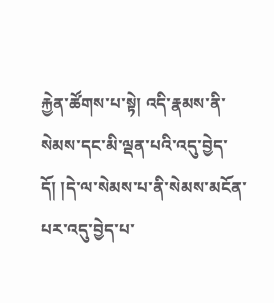རྐྱེན་ཚོགས་པ་སྟེ། འདི་རྣམས་ནི་སེམས་དང་མི་ལྡན་པའི་འདུ་བྱེད་དོ། །དེ་ལ་སེམས་པ་ནི་སེམས་མངོན་པར་འདུ་བྱེད་པ་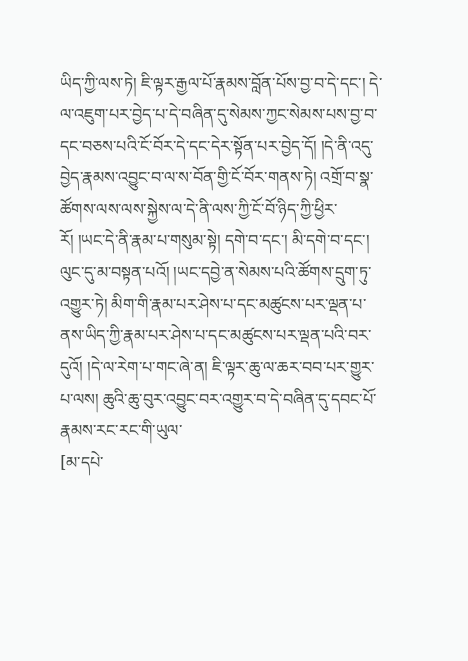ཡིད་ཀྱི་ལས་ཏེ། ཇི་ལྟར་རྒྱལ་པོ་རྣམས་བློན་པོས་བྱ་བ་དེ་དང་། དེ་ལ་འཇུག་པར་བྱེད་པ་དེ་བཞིན་དུ་སེམས་ཀྱང་སེམས་པས་བྱ་བ་དང་བཅས་པའི་ངོ་བོར་དེ་དང་དེར་སྟོན་པར་བྱེད་དོ། །དེ་ནི་འདུ་བྱེད་རྣམས་འབྱུང་བ་ལ་ས་བོན་གྱི་ངོ་བོར་གནས་ཏེ། འགྲོ་བ་སྣ་ཚོགས་ལས་ལས་སྐྱེས་ལ་དེ་ནི་ལས་ཀྱི་ངོ་བོ་ཉིད་ཀྱི་ཕྱིར་རོ། །ཡང་དེ་ནི་རྣམ་པ་གསུམ་སྟེ། དགེ་བ་དང་། མི་དགེ་བ་དང་། ལུང་དུ་མ་བསྟན་པའོ། །ཡང་དབྱེ་ན་སེམས་པའི་ཚོགས་དྲུག་ཏུ་འགྱུར་ཏེ། མིག་གི་རྣམ་པར་ཤེས་པ་དང་མཚུངས་པར་ལྡན་པ་ནས་ཡིད་ཀྱི་རྣམ་པར་ཤེས་པ་དང་མཚུངས་པར་ལྡན་པའི་བར་དུའོ། །དེ་ལ་རེག་པ་གང་ཞེ་ན། ཇི་ལྟར་ཆུ་ལ་ཆར་བབ་པར་གྱུར་པ་ལས། ཆུའི་ཆུ་བུར་འབྱུང་བར་འགྱུར་བ་དེ་བཞིན་དུ་དབང་པོ་རྣམས་རང་རང་གི་ཡུལ་
[མ་དཔེ་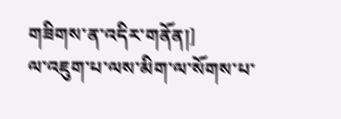གཟིགས་ན་འདིར་གནོན།]
ལ་འཇུག་པ་ལས་མིག་ལ་སོགས་པ་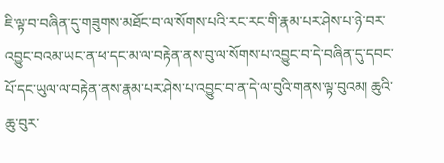ཇི་ལྟ་བ་བཞིན་དུ་གཟུགས་མཐོང་བ་ལ་སོགས་པའི་རང་རང་གི་རྣམ་པར་ཤེས་པ་ཉེ་བར་འབྱུང་བའམ་ཡང་ན་ཕ་དང་མ་ལ་བརྟེན་ནས་བུ་ལ་སོགས་པ་འབྱུང་བ་དེ་བཞིན་དུ་དབང་པོ་དང་ཡུལ་ལ་བརྟེན་ནས་རྣམ་པར་ཤེས་པ་འབྱུང་བ་ན་དེ་ལ་བུའི་གནས་ལྟ་བུའམ། ཆུའི་ཆུ་བུར་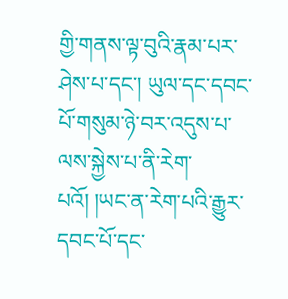གྱི་གནས་ལྟ་བུའི་རྣམ་པར་ཤེས་པ་དང་། ཡུལ་དང་དབང་པོ་གསུམ་ཉེ་བར་འདུས་པ་ལས་སྐྱེས་པ་ནི་རེག་པའོ། །ཡང་ན་རེག་པའི་རྒྱུར་དབང་པོ་དང་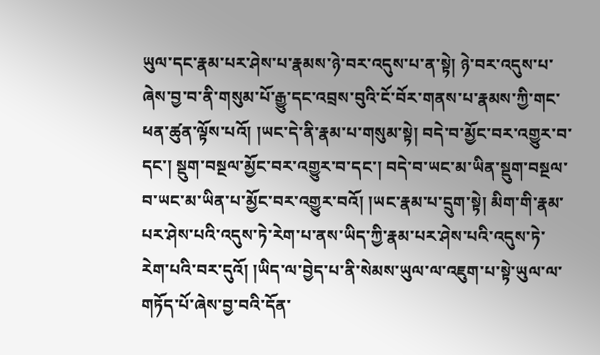ཡུལ་དང་རྣམ་པར་ཤེས་པ་རྣམས་ཉེ་བར་འདུས་པ་ན་སྟེ། ཉེ་བར་འདུས་པ་ཞེས་བྱ་བ་ནི་གསུམ་པོ་རྒྱུ་དང་འབྲས་བུའི་ངོ་བོར་གནས་པ་རྣམས་ཀྱི་གང་ཕན་ཚུན་ལྟོས་པའོ། །ཡང་དེ་ནི་རྣམ་པ་གསུམ་སྟེ། བདེ་བ་མྱོང་བར་འགྱུར་བ་དང་། སྡུག་བསྔལ་མྱོང་བར་འགྱུར་བ་དང་། བདེ་བ་ཡང་མ་ཡིན་སྡུག་བསྔལ་བ་ཡང་མ་ཡིན་པ་མྱོང་བར་འགྱུར་བའོ། །ཡང་རྣམ་པ་དྲུག་སྟེ། མིག་གི་རྣམ་པར་ཤེས་པའི་འདུས་ཏེ་རེག་པ་ནས་ཡིད་ཀྱི་རྣམ་པར་ཤེས་པའི་འདུས་ཏེ་རེག་པའི་བར་དུའོ། །ཡིད་ལ་བྱེད་པ་ནི་སེམས་ཡུལ་ལ་འཇུག་པ་སྟེ་ཡུལ་ལ་གཏོད་པོ་ཞེས་བྱ་བའི་དོན་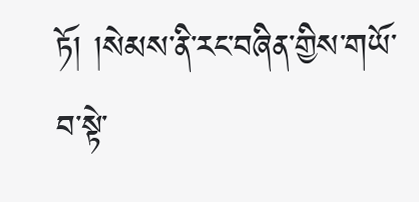ཏོ། །སེམས་ནི་རང་བཞིན་གྱིས་གཡོ་བ་སྟེ་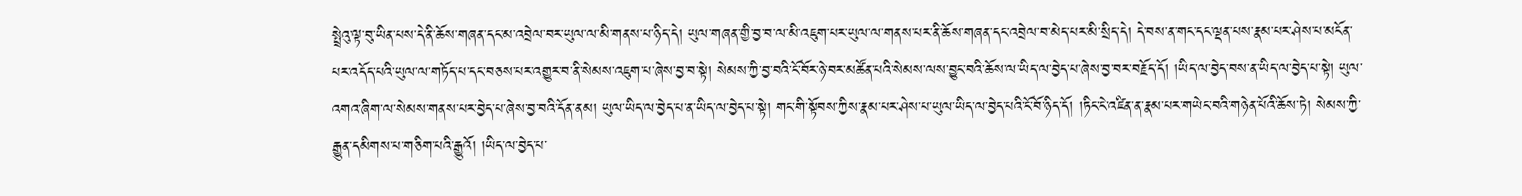སྤྲེའུ་ལྟ་བུ་ཡིན་པས་དེ་ནི་ཆོས་གཞན་དང་མ་འབྲེལ་བར་ཡུལ་ལ་མི་གནས་པ་ཉིད་དེ། ཡུལ་གཞན་གྱི་བྱ་བ་ལ་མི་འཇུག་པར་ཡུལ་ལ་གནས་པར་ནི་ཆོས་གཞན་དང་འབྲེལ་བ་མེད་པར་མི་སྲིད་དེ། དེ་བས་ན་གང་དང་ལྡན་པས་རྣམ་པར་ཤེས་པ་མངོན་པར་འདོད་པའི་ཡུལ་ལ་གཏོད་པ་དང་བཅས་པར་འགྱུར་བ་ནི་སེམས་འཇུག་པ་ཞེས་བྱ་བ་སྟེ། སེམས་ཀྱི་བྱ་བའི་ངོ་བོར་ཉེ་བར་མཚོན་པའི་སེམས་ལས་བྱུང་བའི་ཆོས་ལ་ཡིད་ལ་བྱེད་པ་ཞེས་བྱ་བར་བརྗོད་དོ། །ཡིད་ལ་བྱེད་བས་ན་ཡིད་ལ་བྱེད་པ་སྟེ། ཡུལ་འགའ་ཞིག་ལ་སེམས་གནས་པར་བྱེད་པ་ཞེས་བྱ་བའི་དོན་ནམ། ཡུལ་ཡིད་ལ་བྱེད་པ་ན་ཡིད་ལ་བྱེད་པ་སྟེ། གང་གི་སྟོབས་ཀྱིས་རྣམ་པར་ཤེས་པ་ཡུལ་ཡིད་ལ་བྱེད་པའི་ངོ་བོ་ཉིད་དོ། །ཏིང་ངེ་འཛིན་ན་རྣམ་པར་གཡེང་བའི་གཉེན་པོའི་ཆོས་ཏེ། སེམས་ཀྱི་རྒྱུན་དམིགས་པ་གཅིག་པའི་རྒྱུའོ། །ཡིད་ལ་བྱེད་པ་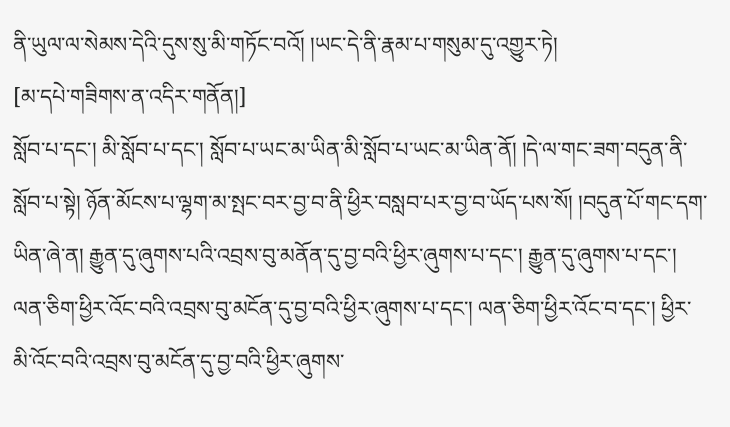ནི་ཡུལ་ལ་སེམས་དེའི་དུས་སུ་མི་གཏོང་བའོ། །ཡང་དེ་ནི་རྣམ་པ་གསུམ་དུ་འགྱུར་ཏེ།
[མ་དཔེ་གཟིགས་ན་འདིར་གནོན།]
སློབ་པ་དང་། མི་སློབ་པ་དང་། སློབ་པ་ཡང་མ་ཡིན་མི་སློབ་པ་ཡང་མ་ཡིན་ནོ། །དེ་ལ་གང་ཟག་བདུན་ནི་སློབ་པ་སྟེ། ཉོན་མོངས་པ་ལྷག་མ་སྤང་བར་བྱ་བ་ནི་ཕྱིར་བསླབ་པར་བྱ་བ་ཡོད་པས་སོ། །བདུན་པོ་གང་དག་ཡིན་ཞེ་ན། རྒྱུན་དུ་ཞུགས་པའི་འབྲས་བུ་མནོན་དུ་བྱ་བའི་ཕྱིར་ཞུགས་པ་དང་། རྒྱུན་དུ་ཞུགས་པ་དང་། ལན་ཅིག་ཕྱིར་འོང་བའི་འབྲས་བུ་མངོན་དུ་བྱ་བའི་ཕྱིར་ཞུགས་པ་དང་། ལན་ཅིག་ཕྱིར་འོང་བ་དང་། ཕྱིར་མི་འོང་བའི་འབྲས་བུ་མངོན་དུ་བྱ་བའི་ཕྱིར་ཞུགས་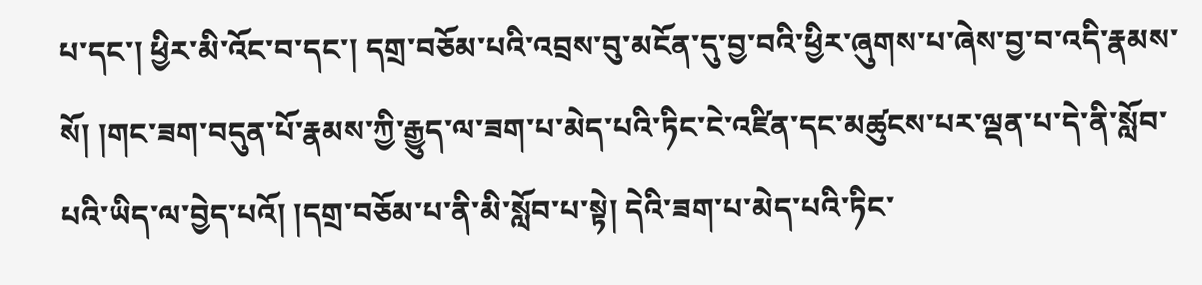པ་དང་། ཕྱིར་མི་འོང་བ་དང་། དགྲ་བཅོམ་པའི་འབྲས་བུ་མངོན་དུ་བྱ་བའི་ཕྱིར་ཞུགས་པ་ཞེས་བྱ་བ་འདི་རྣམས་སོ། །གང་ཟག་བདུན་པོ་རྣམས་ཀྱི་རྒྱུད་ལ་ཟག་པ་མེད་པའི་ཏིང་ངེ་འཛིན་དང་མཚུངས་པར་ལྡན་པ་དེ་ནི་སློབ་པའི་ཡིད་ལ་བྱེད་པའོ། །དགྲ་བཅོམ་པ་ནི་མི་སློབ་པ་སྟེ། དེའི་ཟག་པ་མེད་པའི་ཏིང་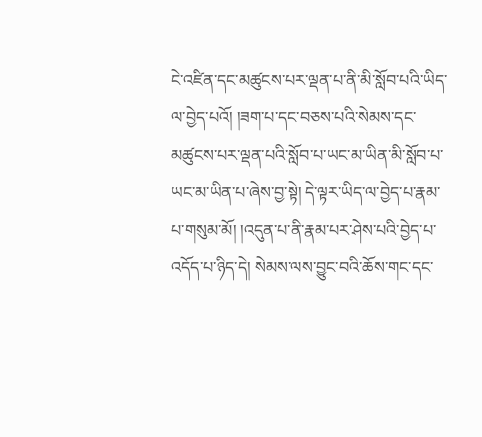ངེ་འཛིན་དང་མཚུངས་པར་ལྡན་པ་ནི་མི་སློབ་པའི་ཡིད་ལ་བྱེད་པའོ། །ཟག་པ་དང་བཅས་པའི་སེམས་དང་མཚུངས་པར་ལྡན་པའི་སློབ་པ་ཡང་མ་ཡིན་མི་སློབ་པ་ཡང་མ་ཡིན་པ་ཞེས་བྱ་སྟེ། དེ་ལྟར་ཡིད་ལ་བྱེད་པ་རྣམ་པ་གསུམ་མོ། །འདུན་པ་ནི་རྣམ་པར་ཤེས་པའི་བྱེད་པ་འདོད་པ་ཉིད་དེ། སེམས་ལས་བྱུང་བའི་ཆོས་གང་དང་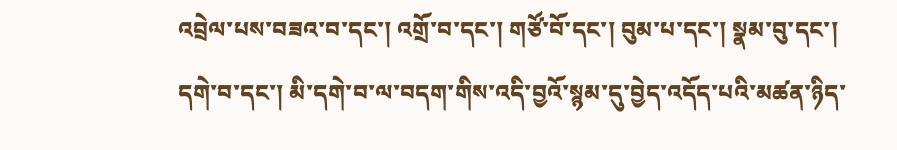འབྲེལ་པས་བཟའ་བ་དང་། འགྲོ་བ་དང་། གཙོ་བོ་དང་། བུམ་པ་དང་། སྣམ་བུ་དང་། དགེ་བ་དང་། མི་དགེ་བ་ལ་བདག་གིས་འདི་བྱའོ་སྙམ་དུ་བྱེད་འདོད་པའི་མཚན་ཉིད་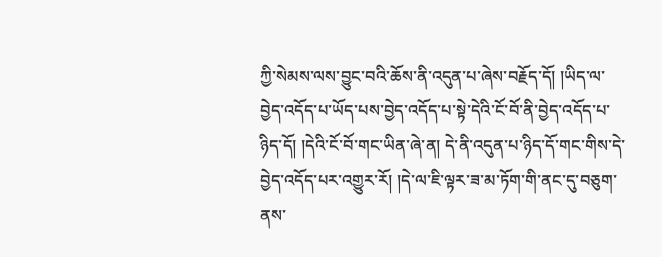ཀྱི་སེམས་ལས་བྱུང་བའི་ཆོས་ནི་འདུན་པ་ཞེས་བརྗོད་དོ། །ཡིད་ལ་བྱེད་འདོད་པ་ཡོད་པས་བྱེད་འདོད་པ་སྟེ་དེའི་ངོ་བོ་ནི་བྱེད་འདོད་པ་ཉིད་དོ། །དེའི་ངོ་བོ་གང་ཡིན་ཞེ་ན། དེ་ནི་འདུན་པ་ཉིད་དོ་གང་གིས་དེ་བྱེད་འདོད་པར་འགྱུར་རོ། །དེ་ལ་ཇི་ལྟར་ཟ་མ་ཏོག་གི་ནང་དུ་བཅུག་ནས་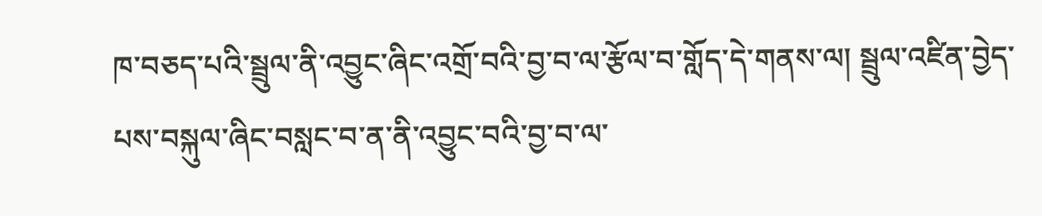ཁ་བཅད་པའི་སྦྲུལ་ནི་འབྱུང་ཞིང་འགྲོ་བའི་བྱ་བ་ལ་རྩོལ་བ་གློད་དེ་གནས་ལ། སྦྲུལ་འཛིན་བྱེད་པས་བསྐུལ་ཞིང་བསླང་བ་ན་ནི་འབྱུང་བའི་བྱ་བ་ལ་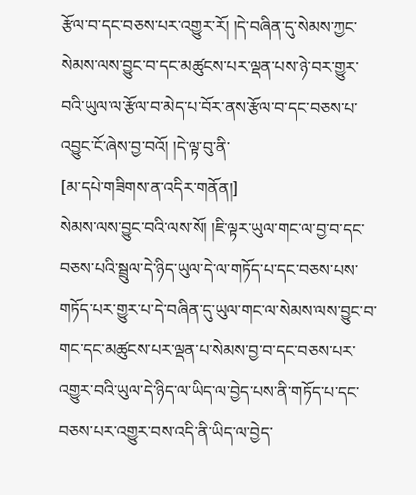རྩོལ་བ་དང་བཅས་པར་འགྱུར་རོ། །དེ་བཞིན་དུ་སེམས་ཀྱང་སེམས་ལས་བྱུང་བ་དང་མཚུངས་པར་ལྡན་པས་ཉེ་བར་གྱུར་བའི་ཡུལ་ལ་རྩོལ་བ་མེད་པ་བོར་ནས་རྩོལ་བ་དང་བཅས་པ་འབྱུང་ངོ་ཞེས་བྱ་བའོ། །དེ་ལྟ་བུ་ནི་
[མ་དཔེ་གཟིགས་ན་འདིར་གནོན།]
སེམས་ལས་བྱུང་བའི་ལས་སོ། །ཇི་ལྟར་ཡུལ་གང་ལ་བྱ་བ་དང་བཅས་པའི་སྦྲུལ་དེ་ཉིད་ཡུལ་དེ་ལ་གཏོད་པ་དང་བཅས་པས་གཏོད་པར་གྱུར་པ་དེ་བཞིན་དུ་ཡུལ་གང་ལ་སེམས་ལས་བྱུང་བ་གང་དང་མཚུངས་པར་ལྡན་པ་སེམས་བྱ་བ་དང་བཅས་པར་འགྱུར་བའི་ཡུལ་དེ་ཉིད་ལ་ཡིད་ལ་བྱེད་པས་ནི་གཏོད་པ་དང་བཅས་པར་འགྱུར་བས་འདི་ནི་ཡིད་ལ་བྱེད་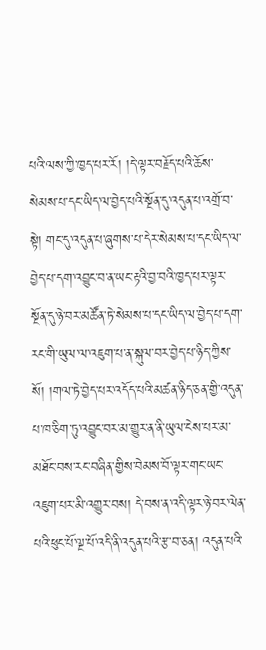པའི་ལས་ཀྱི་ཁྱད་པར་རོ། །དེ་ལྟར་བརྗོད་པའི་ཆོས་སེམས་པ་དང་ཡིད་ལ་བྱེད་པའི་སྔོན་དུ་འདུན་པ་འགྲོ་བ་སྟེ། གང་དུ་འདུན་པ་ཞུགས་པ་དེར་སེམས་པ་དང་ཡིད་ལ་བྱེད་པ་དག་འབྱུང་བ་ན་ཡང་རྟའི་བྱ་བའི་ཁྱད་པར་ལྟར་སྔོན་དུ་ཉེ་བར་མཚོན་ཏེ་སེམས་པ་དང་ཡིད་ལ་བྱེད་པ་དག་རང་གི་ཡུལ་ལ་འཇུག་པ་ན་སྐུལ་བར་བྱེད་པ་ཉིད་ཀྱིས་སོ། །གལ་ཏེ་བྱེད་པར་འདོད་པའི་མཚན་ཉིད་ཅན་གྱི་འདུན་པ་ཁ་ཅིག་ཏུ་འབྱུང་བར་མ་གྱུར་ན་ནི་ཡུལ་ངེས་པར་མ་མཐོང་བས་རང་བཞིན་གྱིས་བེམས་བོ་ལྟར་གང་ཡང་འཇུག་པར་མི་འགྱུར་བས། དེ་བས་ན་འདི་ལྟར་ཉེ་བར་ལེན་པའི་ཕུང་པོ་ལྔ་པོ་འདི་ནི་འདུན་པའི་རྩ་བ་ཅན། འདུན་པའི་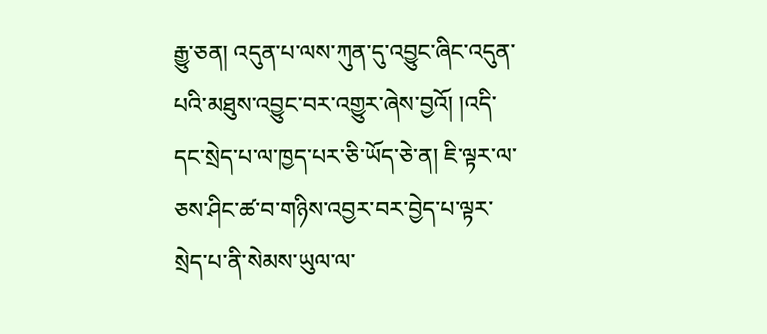རྒྱུ་ཅན། འདུན་པ་ལས་ཀུན་དུ་འབྱུང་ཞིང་འདུན་པའི་མཐུས་འབྱུང་བར་འགྱུར་ཞེས་བྱའོ། །འདི་དང་སྲེད་པ་ལ་ཁྱད་པར་ཅི་ཡོད་ཅེ་ན། ཇི་ལྟར་ལ་ཅས་ཤིང་ཚ་བ་གཉིས་འབྱར་བར་བྱེད་པ་ལྟར་སྲེད་པ་ནི་སེམས་ཡུལ་ལ་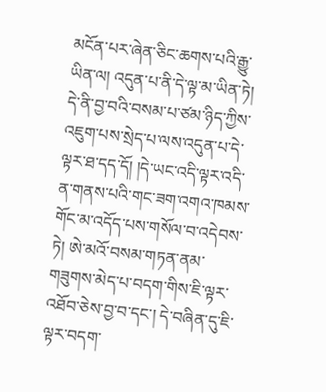མངོན་པར་ཞེན་ཅིང་ཆགས་པའི་རྒྱུ་ཡིན་ལ། འདུན་པ་ནི་དེ་ལྟ་མ་ཡིན་ཏེ། དེ་ནི་བྱ་བའི་བསམ་པ་ཙམ་ཉིད་ཀྱིས་འཇུག་པས་སྲེད་པ་ལས་འདུན་པ་དེ་ལྟར་ཐ་དད་དོ། །དེ་ཡང་འདི་ལྟར་འདི་ན་གནས་པའི་གང་ཟག་འགའ་ཁམས་གོང་མ་འདོད་པས་གསོལ་བ་འདེབས་ཏེ། ཨེ་མའོ་བསམ་གཏན་ནམ་གཟུགས་མེད་པ་བདག་གིས་ཇི་ལྟར་འཐོབ་ཅེས་བྱ་བ་དང་། དེ་བཞིན་དུ་ཇི་ལྟར་བདག་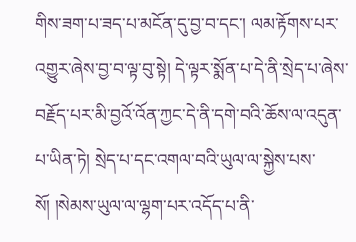གིས་ཟག་པ་ཟད་པ་མངོན་དུ་བྱ་བ་དང་། ལམ་རྟོགས་པར་འགྱུར་ཞེས་བྱ་བ་ལྟ་བུ་སྟེ། དེ་ལྟར་སྨོན་པ་དེ་ནི་སྲེད་པ་ཞེས་བརྗོད་པར་མི་བྱའོ་འོན་ཀྱང་དེ་ནི་དགེ་བའི་ཆོས་ལ་འདུན་པ་ཡིན་ཏེ། སྲེད་པ་དང་འགལ་བའི་ཡུལ་ལ་སྐྱེས་པས་སོ། །སེམས་ཡུལ་ལ་ལྷག་པར་འདོད་པ་ནི་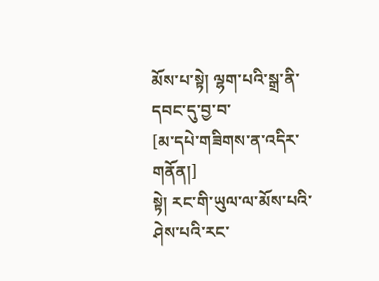མོས་པ་སྟེ། ལྷག་པའི་སྒྲ་ནི་དབང་དུ་བྱ་བ་
[མ་དཔེ་གཟིགས་ན་འདིར་གནོན།]
སྟེ། རང་གི་ཡུལ་ལ་མོས་པའི་ཤེས་པའི་རང་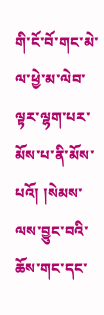གི་ངོ་བོ་གང་མེ་ལ་ཕྱེ་མ་ལེབ་ལྟར་ལྷག་པར་མོས་པ་ནི་མོས་པའོ། །སེམས་ལས་བྱུང་བའི་ཆོས་གང་དང་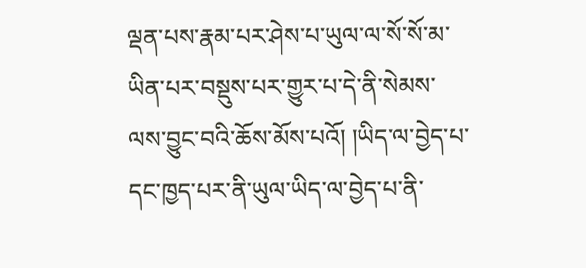ལྡན་པས་རྣམ་པར་ཤེས་པ་ཡུལ་ལ་སོ་སོ་མ་ཡིན་པར་བསྡུས་པར་གྱུར་པ་དེ་ནི་སེམས་ལས་བྱུང་བའི་ཆོས་མོས་པའོ། །ཡིད་ལ་བྱེད་པ་དང་ཁྱད་པར་ནི་ཡུལ་ཡིད་ལ་བྱེད་པ་ནི་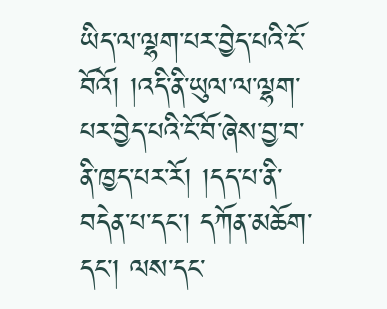ཡིད་ལ་ལྷག་པར་བྱེད་པའི་ངོ་བོའོ། །འདི་ནི་ཡུལ་ལ་ལྷག་པར་བྱེད་པའི་ངོ་བོ་ཞེས་བྱ་བ་ནི་ཁྱད་པར་རོ། །དད་པ་ནི་བདེན་པ་དང་། དཀོན་མཆོག་དང་། ལས་དང་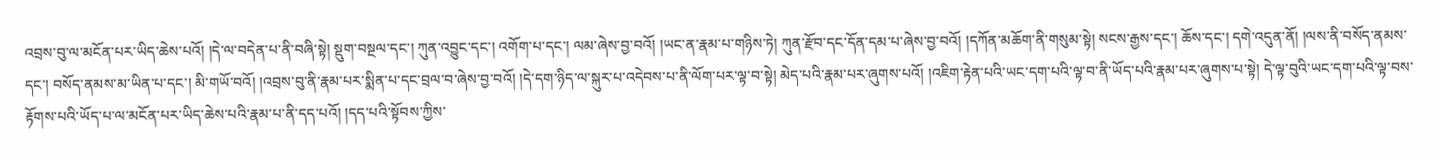འབྲས་བུ་ལ་མངོན་པར་ཡིད་ཆེས་པའོ། །དེ་ལ་བདེན་པ་ནི་བཞི་སྟེ། སྡུག་བསྔལ་དང་། ཀུན་འབྱུང་དང་། འགོག་པ་དང་། ལམ་ཞེས་བྱ་བའོ། །ཡང་ན་རྣམ་པ་གཉིས་ཏེ། ཀུན་རྫོབ་དང་དོན་དམ་པ་ཞེས་བྱ་བའོ། །དཀོན་མཆོག་ནི་གསུམ་སྟེ། སངས་རྒྱས་དང་། ཆོས་དང་། དགེ་འདུན་ནོ། །ལས་ནི་བསོད་ནམས་དང་། བསོད་ནམས་མ་ཡིན་པ་དང་། མི་གཡོ་བའོ། །འབྲས་བུ་ནི་རྣམ་པར་སྨིན་པ་དང་བྲལ་བ་ཞེས་བྱ་བའོ། །དེ་དག་ཉིད་ལ་སྐུར་པ་འདེབས་པ་ནི་ལོག་པར་ལྟ་བ་སྟེ། མེད་པའི་རྣམ་པར་ཞུགས་པའོ། །འཇིག་རྟེན་པའི་ཡང་དག་པའི་ལྟ་བ་ནི་ཡོད་པའི་རྣམ་པར་ཞུགས་པ་སྟེ། དེ་ལྟ་བུའི་ཡང་དག་པའི་ལྟ་བས་རྟོགས་པའི་ཡོད་པ་ལ་མངོན་པར་ཡིད་ཆེས་པའི་རྣམ་པ་ནི་དད་པའོ། །དད་པའི་སྟོབས་ཀྱིས་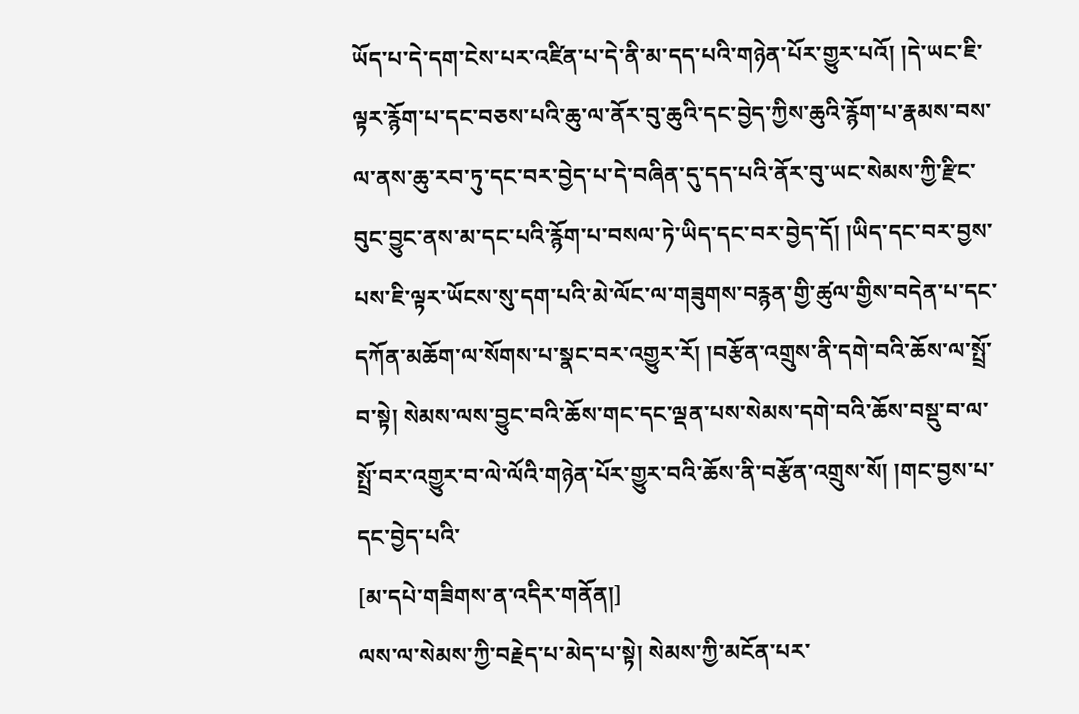ཡོད་པ་དེ་དག་ངེས་པར་འཛིན་པ་དེ་ནི་མ་དད་པའི་གཉེན་པོར་གྱུར་པའོ། །དེ་ཡང་ཇི་ལྟར་རྙོག་པ་དང་བཅས་པའི་ཆུ་ལ་ནོར་བུ་ཆུའི་དང་བྱེད་ཀྱིས་ཆུའི་རྙོག་པ་རྣམས་བས་ལ་ནས་ཆུ་རབ་ཏུ་དང་བར་བྱེད་པ་དེ་བཞིན་དུ་དད་པའི་ནོར་བུ་ཡང་སེམས་ཀྱི་རྫིང་བུང་བྱུང་ནས་མ་དང་པའི་རྙོག་པ་བསལ་ཏེ་ཡིད་དང་བར་བྱེད་དོ། །ཡིད་དང་བར་བྱས་པས་ཇི་ལྟར་ཡོངས་སུ་དག་པའི་མེ་ལོང་ལ་གཟུགས་བརྙན་གྱི་ཚུལ་གྱིས་བདེན་པ་དང་དཀོན་མཆོག་ལ་སོགས་པ་སྣང་བར་འགྱུར་རོ། །བརྩོན་འགྲུས་ནི་དགེ་བའི་ཆོས་ལ་སྤྲོ་བ་སྟེ། སེམས་ལས་བྱུང་བའི་ཆོས་གང་དང་ལྡན་པས་སེམས་དགེ་བའི་ཆོས་བསྡུ་བ་ལ་སྤྲོ་བར་འགྱུར་བ་ལེ་ལོའི་གཉེན་པོར་གྱུར་བའི་ཆོས་ནི་བརྩོན་འགྲུས་སོ། །གང་བྱས་པ་དང་བྱེད་པའི་
[མ་དཔེ་གཟིགས་ན་འདིར་གནོན།]
ལས་ལ་སེམས་ཀྱི་བརྗེད་པ་མེད་པ་སྟེ། སེམས་ཀྱི་མངོན་པར་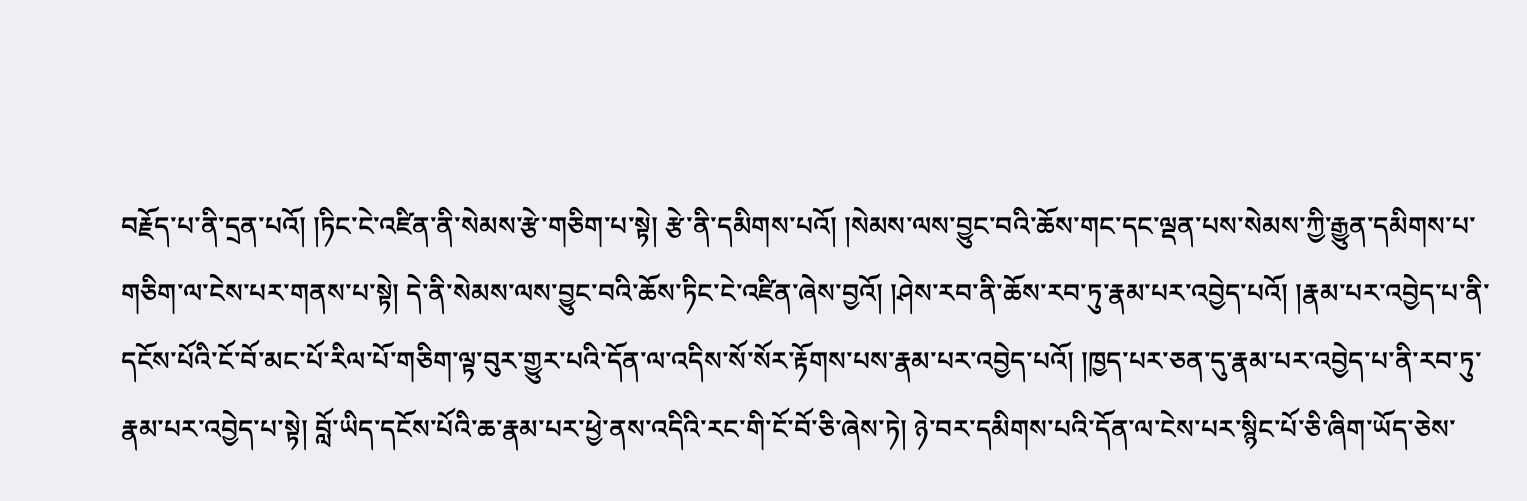བརྗོད་པ་ནི་དྲན་པའོ། །ཏིང་ངེ་འཛིན་ནི་སེམས་རྩེ་གཅིག་པ་སྟེ། རྩེ་ནི་དམིགས་པའོ། །སེམས་ལས་བྱུང་བའི་ཆོས་གང་དང་ལྡན་པས་སེམས་ཀྱི་རྒྱུན་དམིགས་པ་གཅིག་ལ་ངེས་པར་གནས་པ་སྟེ། དེ་ནི་སེམས་ལས་བྱུང་བའི་ཆོས་ཏིང་ངེ་འཛིན་ཞེས་བྱའོ། །ཤེས་རབ་ནི་ཆོས་རབ་ཏུ་རྣམ་པར་འབྱེད་པའོ། །རྣམ་པར་འབྱེད་པ་ནི་དངོས་པོའི་ངོ་བོ་མང་པོ་རིལ་པོ་གཅིག་ལྟ་བུར་གྱུར་པའི་དོན་ལ་འདིས་སོ་སོར་རྟོགས་པས་རྣམ་པར་འབྱེད་པའོ། །ཁྱད་པར་ཅན་དུ་རྣམ་པར་འབྱེད་པ་ནི་རབ་ཏུ་རྣམ་པར་འབྱེད་པ་སྟེ། བློ་ཡིད་དངོས་པོའི་ཆ་རྣམ་པར་ཕྱེ་ནས་འདིའི་རང་གི་ངོ་བོ་ཅི་ཞེས་ཏེ། ཉེ་བར་དམིགས་པའི་དོན་ལ་ངེས་པར་སྙིང་པོ་ཅི་ཞིག་ཡོད་ཅེས་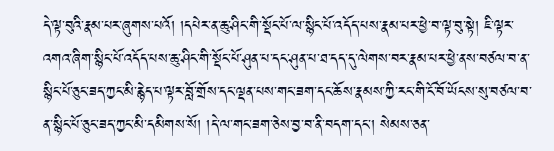དེ་ལྟ་བུའི་རྣམ་པར་ཞུགས་པའོ། །དཔེར་ན་ཆུ་ཤིང་གི་སྡོང་པོ་ལ་སྙིང་པོ་འདོད་པས་རྣམ་པར་ཕྱེ་བ་ལྟ་བུ་སྟེ། ཇི་ལྟར་འགའ་ཞིག་སྙིང་པོ་འདོད་པས་ཆུ་ཤིང་གི་སྡོང་པོ་ཤུན་པ་དང་ཤུན་པ་ཐ་དད་དུ་ལེགས་བར་རྣམ་པར་ཕྱེ་ནས་བཙལ་བ་ན་སྙིང་པོ་ཅུང་ཟད་ཀྱང་མི་རྙེད་པ་ལྟར་བློ་གྲོས་དང་ལྡན་པས་གང་ཟག་དང་ཆོས་རྣམས་ཀྱི་རང་གི་ངོ་བོ་ཡོངས་སུ་བཙལ་བ་ན་སྙིང་པོ་ཅུང་ཟད་ཀྱང་མི་དམིགས་སོ། །དེ་ལ་གང་ཟག་ཅེས་བྱ་བ་ནི་བདག་དང་། སེམས་ཅན་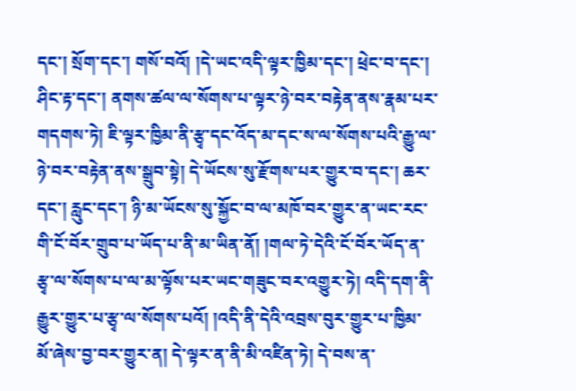དང་། སྲོག་དང་། གསོ་བའོ། །དེ་ཡང་འདི་ལྟར་ཁྱིམ་དང་། ཕྲེང་བ་དང་། ཤིང་རྟ་དང་། ནགས་ཚལ་ལ་སོགས་པ་ལྟར་ཉེ་བར་བརྟེན་ནས་རྣམ་པར་གདགས་ཏེ། ཇི་ལྟར་ཁྱིམ་ནི་རྩྭ་དང་འོད་མ་དང་ས་ལ་སོགས་པའི་རྒྱུ་ལ་ཉེ་བར་བརྟེན་ནས་སྒྲུབ་སྟེ། དེ་ཡོངས་སུ་རྫོགས་པར་གྱུར་བ་དང་། ཆར་དང་། རླུང་དང་། ཉི་མ་ཡོངས་སུ་སྐྱོང་བ་ལ་མཁོ་བར་གྱུར་ན་ཡང་རང་གི་ངོ་བོར་གྲུབ་པ་ཡོད་པ་ནི་མ་ཡིན་ནོ། །གལ་ཏེ་དེའི་ངོ་བོར་ཡོད་ན་རྩྭ་ལ་སོགས་པ་ལ་མ་ལྟོས་པར་ཡང་གཟུང་བར་འགྱུར་ཏེ། འདི་དག་ནི་རྒྱུར་གྱུར་པ་རྩྭ་ལ་སོགས་པའོ། །འདི་ནི་དེའི་འབྲས་བུར་གྱུར་པ་ཁྱིམ་མོ་ཞེས་བྱ་བར་གྱུར་ན། དེ་ལྟར་ན་ནི་མི་འཛིན་ཏེ། དེ་བས་ན་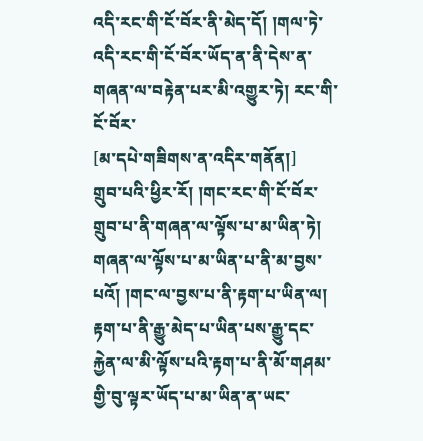འདི་རང་གི་ངོ་བོར་ནི་མེད་དོ། །གལ་ཏེ་འདི་རང་གི་ངོ་བོར་ཡོད་ན་ནི་དེས་ན་གཞན་ལ་བརྟེན་པར་མི་འགྱུར་ཏེ། རང་གི་ངོ་བོར་
[མ་དཔེ་གཟིགས་ན་འདིར་གནོན།]
གྲུབ་པའི་ཕྱིར་རོ། །གང་རང་གི་ངོ་བོར་གྲུབ་པ་ནི་གཞན་ལ་ལྟོས་པ་མ་ཡིན་ཏེ། གཞན་ལ་ལྟོས་པ་མ་ཡིན་པ་ནི་མ་བྱས་པའོ། །གང་ལ་བྱས་པ་ནི་རྟག་པ་ཡིན་ལ། རྟག་པ་ནི་རྒྱུ་མེད་པ་ཡིན་པས་རྒྱུ་དང་རྐྱེན་ལ་མི་ལྟོས་པའི་རྟག་པ་ནི་མོ་གཤམ་གྱི་བུ་ལྟར་ཡོད་པ་མ་ཡིན་ན་ཡང་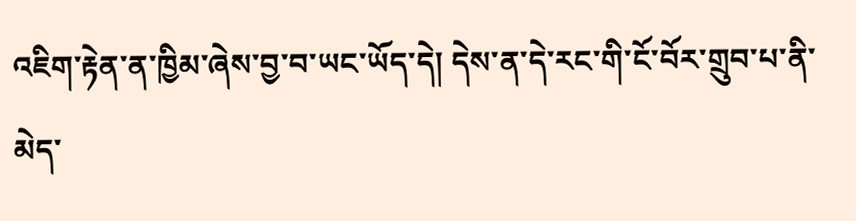འཇིག་རྟེན་ན་ཁྱིམ་ཞེས་བྱ་བ་ཡང་ཡོད་དེ། དེས་ན་དེ་རང་གི་ངོ་བོར་གྲུབ་པ་ནི་མེད་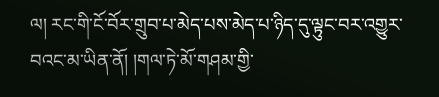ལ། རང་གི་ངོ་བོར་གྲུབ་པ་མེད་པས་མེད་པ་ཉིད་དུ་ལྟུང་བར་འགྱུར་བའང་མ་ཡིན་ནོ། །གལ་ཏེ་མོ་གཤམ་གྱི་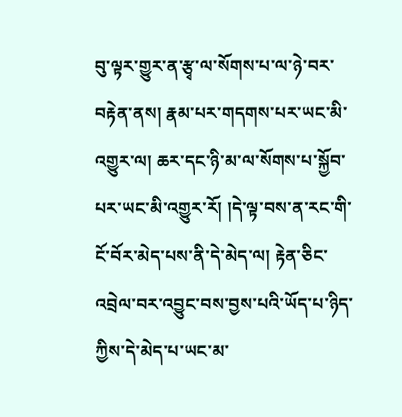བུ་ལྟར་གྱུར་ན་རྩྭ་ལ་སོགས་པ་ལ་ཉེ་བར་བརྟེན་ནས། རྣམ་པར་གདགས་པར་ཡང་མི་འགྱུར་ལ། ཆར་དང་ཉི་མ་ལ་སོགས་པ་སྐྱོབ་པར་ཡང་མི་འགྱུར་རོ། །དེ་ལྟ་བས་ན་རང་གི་ངོ་བོར་མེད་པས་ནི་དེ་མེད་ལ། རྟེན་ཅིང་འབྲེལ་བར་འབྱུང་བས་བྱས་པའི་ཡོད་པ་ཉིད་ཀྱིས་དེ་མེད་པ་ཡང་མ་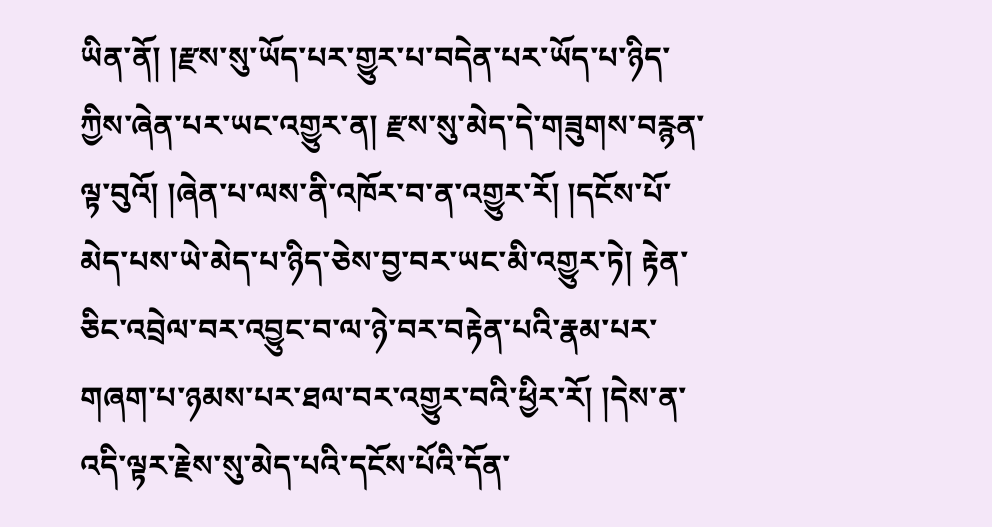ཡིན་ནོ། །རྫས་སུ་ཡོད་པར་གྱུར་པ་བདེན་པར་ཡོད་པ་ཉིད་ཀྱིས་ཞེན་པར་ཡང་འགྱུར་ན། རྫས་སུ་མེད་དེ་གཟུགས་བརྙན་ལྟ་བུའོ། །ཞེན་པ་ལས་ནི་འཁོར་བ་ན་འགྱུར་རོ། །དངོས་པོ་མེད་པས་ཡེ་མེད་པ་ཉིད་ཅེས་བྱ་བར་ཡང་མི་འགྱུར་ཏེ། རྟེན་ཅིང་འབྲེལ་བར་འབྱུང་བ་ལ་ཉེ་བར་བརྟེན་པའི་རྣམ་པར་གཞག་པ་ཉམས་པར་ཐལ་བར་འགྱུར་བའི་ཕྱིར་རོ། །དེས་ན་འདི་ལྟར་རྗེས་སུ་མེད་པའི་དངོས་པོའི་དོན་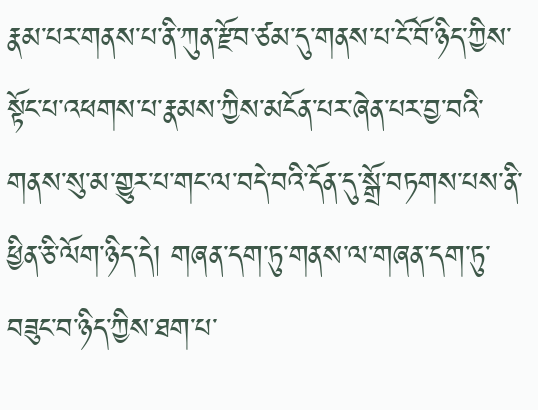རྣམ་པར་གནས་པ་ནི་ཀུན་རྫོབ་ཙམ་དུ་གནས་པ་ངོ་བོ་ཉིད་ཀྱིས་སྟོང་པ་འཕགས་པ་རྣམས་ཀྱིས་མངོན་པར་ཞེན་པར་བྱ་བའི་གནས་སུ་མ་གྱུར་པ་གང་ལ་བདེ་བའི་དོན་དུ་སྒྲོ་བཏགས་པས་ནི་ཕྱིན་ཅི་ལོག་ཉིད་དེ། གཞན་དག་ཏུ་གནས་ལ་གཞན་དག་ཏུ་བཟུང་བ་ཉིད་ཀྱིས་ཐག་པ་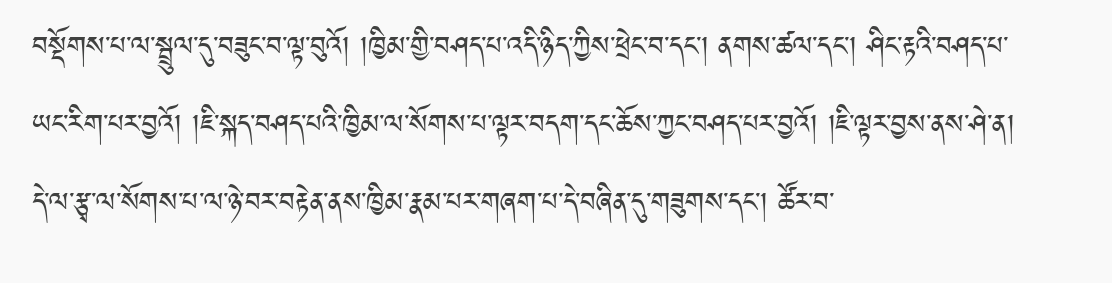བསྡོགས་པ་ལ་སྦྲུལ་དུ་བཟུང་བ་ལྟ་བུའོ། །ཁྱིམ་གྱི་བཤད་པ་འདི་ཉིད་ཀྱིས་ཕྲེང་བ་དང་། ནགས་ཚལ་དང་། ཤིང་རྟའི་བཤད་པ་ཡང་རིག་པར་བྱའོ། །ཇི་སྐད་བཤད་པའི་ཁྱིམ་ལ་སོགས་པ་ལྟར་བདག་དང་ཆོས་ཀྱང་བཤད་པར་བྱའོ། །ཇི་ལྟར་བྱས་ནས་ཤེ་ན། དེ་ལ་རྩྭ་ལ་སོགས་པ་ལ་ཉེ་བར་བརྟེན་ནས་ཁྱིམ་རྣམ་པར་གཞག་པ་དེ་བཞིན་དུ་གཟུགས་དང་། ཚོར་བ་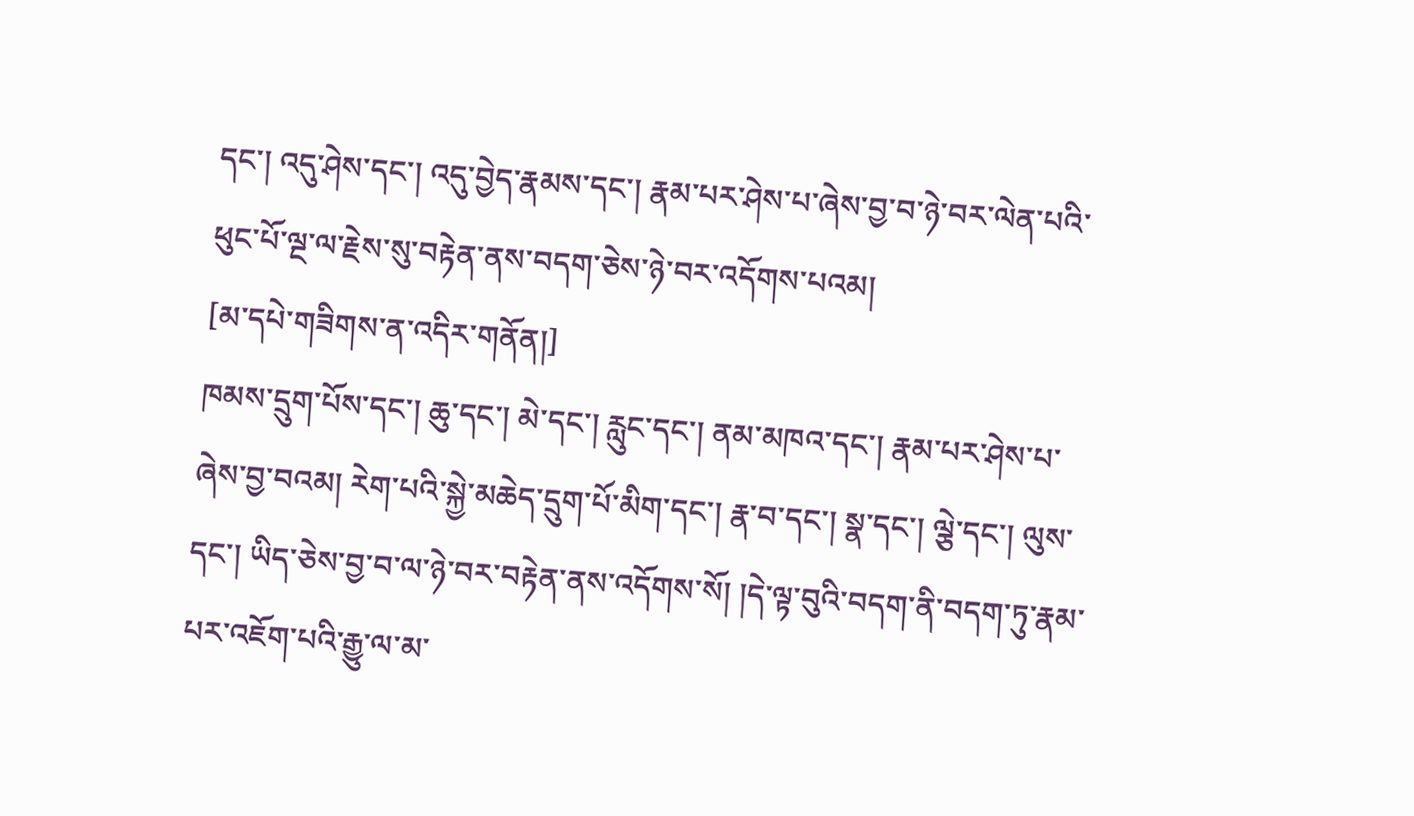དང་། འདུ་ཤེས་དང་། འདུ་བྱེད་རྣམས་དང་། རྣམ་པར་ཤེས་པ་ཞེས་བྱ་བ་ཉེ་བར་ལེན་པའི་ཕུང་པོ་ལྔ་ལ་རྗེས་སུ་བརྟེན་ནས་བདག་ཅེས་ཉེ་བར་འདོགས་པའམ།
[མ་དཔེ་གཟིགས་ན་འདིར་གནོན།]
ཁམས་དྲུག་པོས་དང་། ཆུ་དང་། མེ་དང་། རླུང་དང་། ནམ་མཁའ་དང་། རྣམ་པར་ཤེས་པ་ཞེས་བྱ་བའམ། རེག་པའི་སྐྱེ་མཆེད་དྲུག་པོ་མིག་དང་། རྣ་བ་དང་། སྣ་དང་། ལྕེ་དང་། ལུས་དང་། ཡིད་ཅེས་བྱ་བ་ལ་ཉེ་བར་བརྟེན་ནས་འདོགས་སོ། །དེ་ལྟ་བུའི་བདག་ནི་བདག་ཏུ་རྣམ་པར་འཇོག་པའི་རྒྱུ་ལ་མ་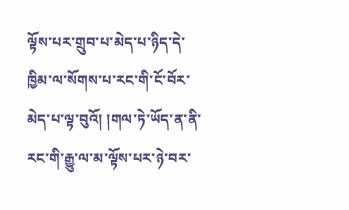ལྟོས་པར་གྲུབ་པ་མེད་པ་ཉིད་དེ་ཁྱིམ་ལ་སོགས་པ་རང་གི་ངོ་བོར་མེད་པ་ལྟ་བུའོ། །གལ་ཏེ་ཡོད་ན་ནི་རང་གི་རྒྱུ་ལ་མ་ལྟོས་པར་ཉེ་བར་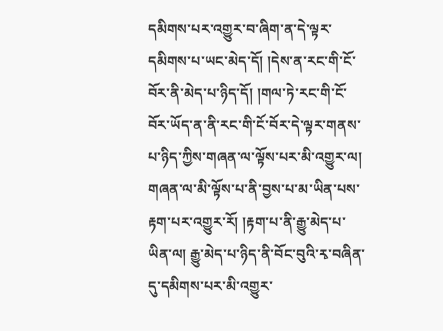དམིགས་པར་འགྱུར་བ་ཞིག་ན་དེ་ལྟར་དམིགས་པ་ཡང་མེད་དོ། །དེས་ན་རང་གི་ངོ་བོར་ནི་མེད་པ་ཉིད་དོ། །གལ་ཏེ་རང་གི་ངོ་བོར་ཡོད་ན་ནི་རང་གི་ངོ་བོར་དེ་ལྟར་གནས་པ་ཉིད་ཀྱིས་གཞན་ལ་ལྟོས་པར་མི་འགྱུར་ལ། གཞན་ལ་མི་ལྟོས་པ་ནི་བྱས་པ་མ་ཡིན་པས་རྟག་པར་འགྱུར་རོ། །རྟག་པ་ནི་རྒྱུ་མེད་པ་ཡིན་ལ། རྒྱུ་མེད་པ་ཉིད་ནི་བོང་བུའི་རྭ་བཞིན་དུ་དམིགས་པར་མི་འགྱུར་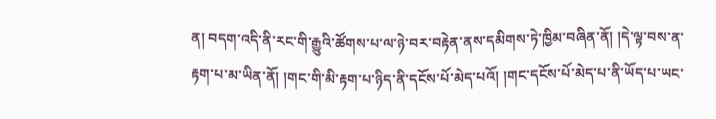ན། བདག་འདི་ནི་རང་གི་རྒྱུའི་ཚོགས་པ་ལ་ཉེ་བར་བརྟེན་ནས་དམིགས་ཏེ་ཁྱིམ་བཞིན་ནོ། །དེ་ལྟ་བས་ན་རྟག་པ་མ་ཡིན་ནོ། །གང་གི་མི་རྟག་པ་ཉིད་ནི་དངོས་པོ་མེད་པའོ། །གང་དངོས་པོ་མེད་པ་ནི་ཡོད་པ་ཡང་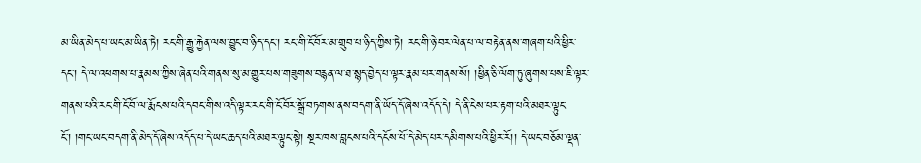མ་ཡིན་མེད་པ་ཡང་མ་ཡིན་ཏེ། རང་གི་རྒྱུ་རྐྱེན་ལས་བྱུང་བ་ཉིད་དང་། རང་གི་ངོ་བོར་མ་གྲུབ་པ་ཉིད་ཀྱིས་ཏེ། རང་གི་ཉེ་བར་ལེན་པ་ལ་བརྟེན་ནས་གཞག་པའི་ཕྱིར་དང་། དེ་ལ་འཕགས་པ་རྣམས་ཀྱིས་ཞེན་པའི་གནས་སུ་མ་གྱུར་པས་གཟུགས་བརྙན་ལ་ཐ་སྙད་བྱེད་པ་ལྟར་རྣམ་པར་གནས་སོ། །ཕྱིན་ཅི་ལོག་ཏུ་ཞུགས་པས་ཇི་ལྟར་གནས་པའི་རང་གི་ངོ་བོ་ལ་རྨོངས་པའི་དབང་གིས་འདི་ལྟར་རང་གི་ངོ་བོར་སྒྲོ་བཏགས་ནས་བདག་ནི་ཡོད་དོ་ཞེས་འདོད་དེ། དེ་ནི་ངེས་པར་རྟག་པའི་མཐར་ལྟུང་ངོ་། །གང་ཡང་བདག་ནི་མེད་དོ་ཞེས་འདོད་པ་དེ་ཡང་ཆད་པའི་མཐར་ལྟུང་སྟེ། སྔར་ཁས་བླངས་པའི་དངོས་པོ་དེ་མེད་པར་དམིགས་པའི་ཕྱིར་རོ།། དེ་ཡང་བཅོམ་ལྡན་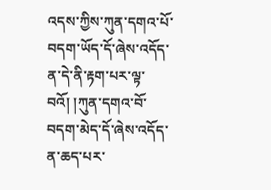འདས་ཀྱིས་ཀུན་དགའ་པོ་བདག་ཡོད་དོ་ཞེས་འདོད་ན་དེ་ནི་རྟག་པར་ལྟ་བའོ། །ཀུན་དགའ་བོ་བདག་མེད་དོ་ཞེས་འདོད་ན་ཆད་པར་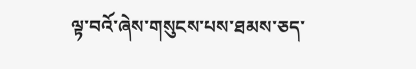ལྟ་བའོ་ཞེས་གསུངས་པས་ཐམས་ཅད་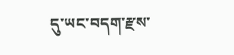དུ་ཡང་བདག་རྫས་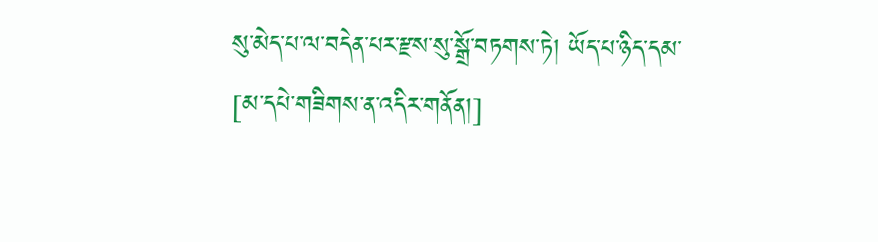སུ་མེད་པ་ལ་བདེན་པར་རྫས་སུ་སྒྲོ་བཏགས་ཏེ། ཡོད་པ་ཉིད་དམ་
[མ་དཔེ་གཟིགས་ན་འདིར་གནོན།]